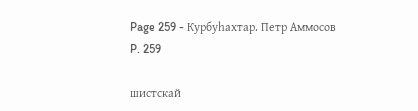Page 259 - Курбуһахтар. Петр Аммосов
P. 259

шистскай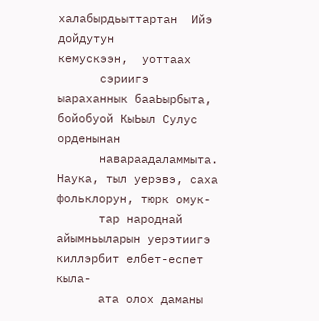халабырдьыттартан  Ийэ  дойдутун              кемускээн,  уоттаах
      сэриигэ ыараханнык бааЬырбыта, бойобуой КыЬыл Сулус орденынан
      навараадаламмыта. Наука, тыл уерэвэ, саха фольклорун, тюрк омук-
      тар народнай айымньыларын уерэтиигэ киллэрбит елбет-еспет кыла-
      ата олох даманы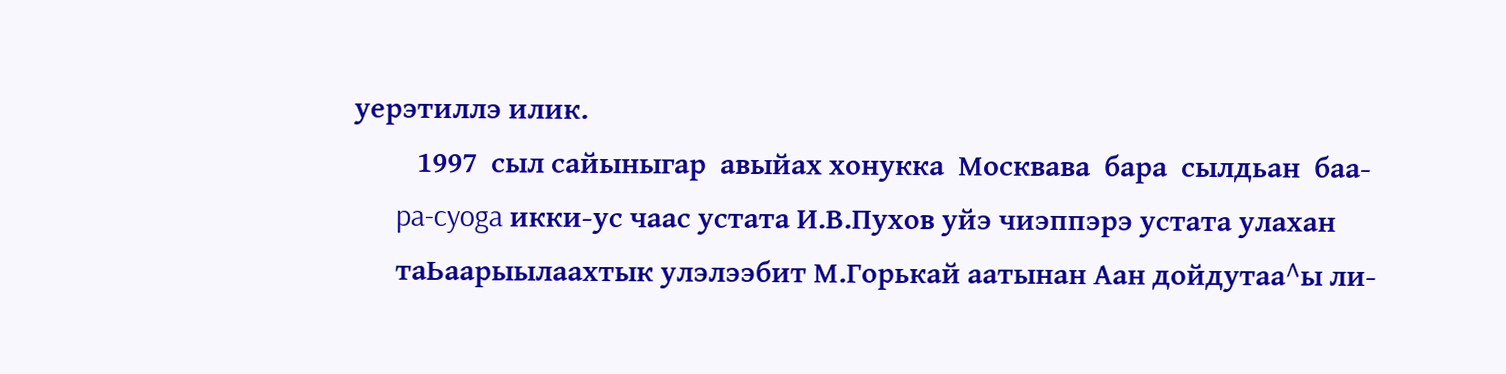уерэтиллэ илик.
         1997  сыл сайыныгар  авыйах хонукка  Москвава  бара  сылдьан  баа-
      pa-cyoga икки-ус чаас устата И.В.Пухов уйэ чиэппэрэ устата улахан
      таЬаарыылаахтык улэлээбит М.Горькай аатынан Аан дойдутаа^ы ли-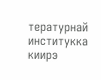тературнай институкка киирэ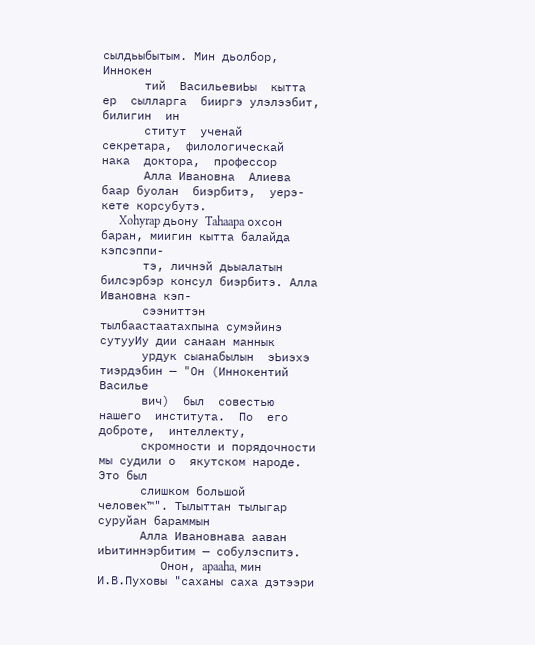сылдьыбытым. Мин дьолбор, Иннокен
      тий  ВасильевиЬы  кытта  ер  сылларга  бииргэ улэлээбит,  билигин  ин
      ститут  ученай  секретара,  филологическай  нака  доктора,  профессор
      Алла Ивановна  Алиева  баар буолан  биэрбитэ,  уерэ-кете корсубутэ.
      Xohyrap дьону Tahaapa охсон баран, миигин кытта балайда кэпсэппи-
      тэ, личнэй дьыалатын билсэрбэр консул биэрбитэ. Алла Ивановна кэп-
      сээниттэн тылбаастаатахпына сумэйинэ сутууИу дии санаан маннык
      урдук сыанабылын  эЬиэхэ  тиэрдэбин — "Он (Иннокентий Василье
      вич)  был  совестью  нашего  института.  По  его  доброте,  интеллекту,
      скромности и порядочности мы судили о  якутском народе. Это был
      слишком большой человек™". Тылыттан тылыгар суруйан бараммын
      Алла Ивановнава ааван иЬитиннэрбитим — собулэспитэ.
         Онон, apaaha, мин И.В.Пуховы "саханы саха дэтээри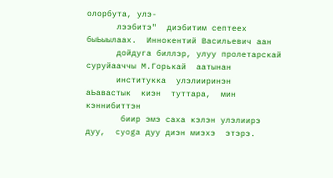олорбута, улэ-
      лээбитэ"  диэбитим септеех быЬыылаах.  Иннокентий Васильевич аан
      дойдуга биллэр, улуу пролетарскай суруйааччы М.Горькай  аатынан
      институкка  улэлииринэн  аЬавастык  киэн  туттара,  мин  кэннибиттэн
       биир эмэ саха кэлэн улэлиирэ дуу,  cyoga дуу диэн миэхэ  этэрэ.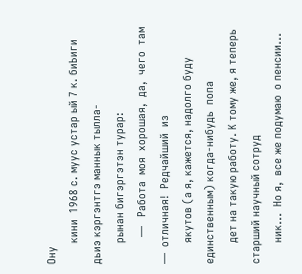Ону
       кини  1968 с. муус устар ый 7 к. биЬиги дьиэ кэргэнтгэ маннык тылла-
       рынан бигэргэтэн турар:
         —   Работа  моя  хорошая,  да,  чего  там  —  отличная!  Редчайший  из
       якутов (а я, кажется, надолго буду единственным) когда-нибудь  попа
       дет на такую работу. К тому же, я теперь старший научный сотруд
       ник...  Но я,  все же подумаю  о пенсии...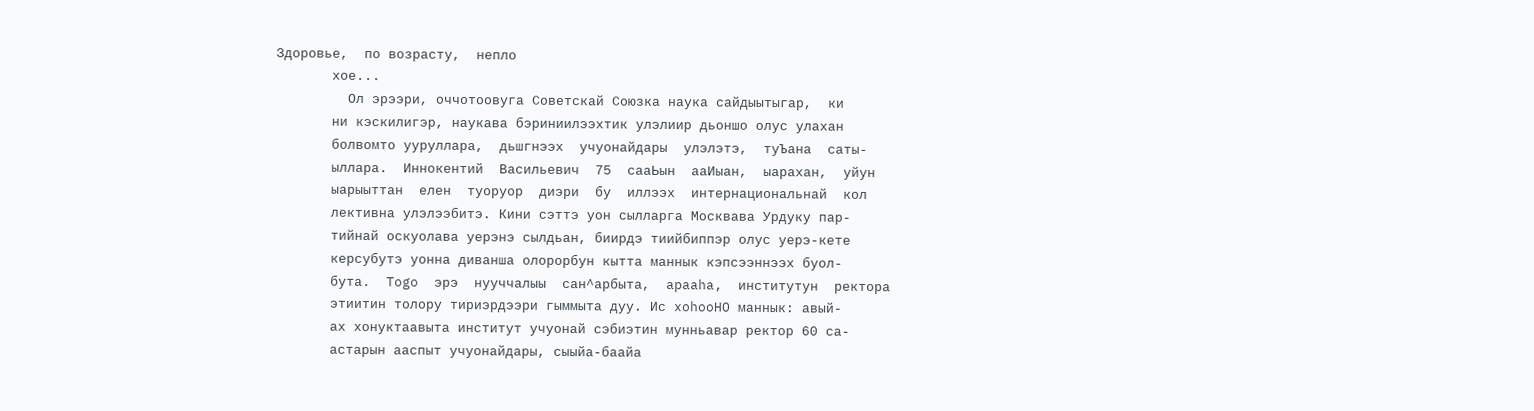Здоровье,  по возрасту,  непло
       хое...
         Ол эрээри, оччотоовуга Советскай Союзка наука сайдыытыгар,  ки
       ни кэскилигэр, наукава бэриниилээхтик улэлиир дьоншо олус улахан
       болвомто ууруллара,  дьшгнээх  учуонайдары  улэлэтэ,  туЪана  саты-
       ыллара.  Иннокентий  Васильевич  75  сааЬын  ааИыан,  ыарахан,  уйун
       ыарыыттан  елен  туоруор  диэри  бу  иллээх  интернациональнай  кол
       лективна улэлээбитэ. Кини сэттэ уон сылларга Москвава Урдуку пар-
       тийнай оскуолава уерэнэ сылдьан, биирдэ тиийбиппэр олус уерэ-кете
       керсубутэ уонна диванша олорорбун кытта маннык кэпсээннээх буол-
       бута.  Togo  эрэ  нууччалыы  сан^арбыта,  apaaha,  институтун  ректора
       этиитин толору тириэрдээри гыммыта дуу. Ис xohooHO маннык: авый-
       ах хонуктаавыта институт учуонай сэбиэтин мунньавар ректор 60 са-
       астарын ааспыт учуонайдары, сыыйа-баайа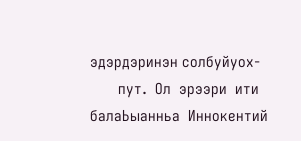эдэрдэринэн солбуйуох-
       пут.  Ол  эрээри  ити  балаЬыанньа  Иннокентий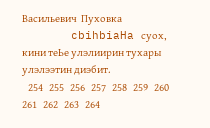Васильевич  Пуховка
       cbihbiaHa суох, кини теЬе улэлиирин тухары улэлээтин диэбит.
   254   255   256   257   258   259   260   261   262   263   264